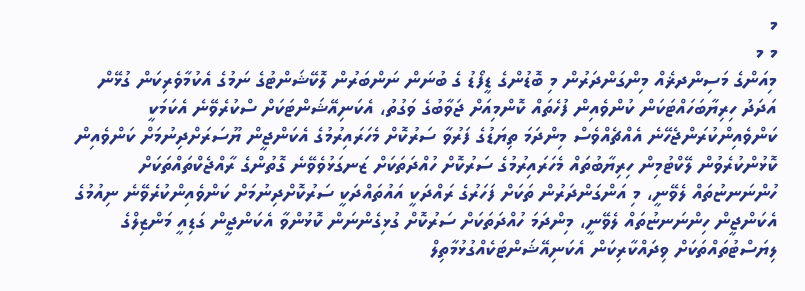މ
މ މ
މިއަންގެ މަސިންދޜެއް މިންގަންދަރުން މި ބޮޑުންގެ ޑީފޯޑު ގެ ބުނަން ނަންބަރުން ލޮކޭޝަންޓުގެ ނަމުގެ އެކުމާވެރިކަން ގުޅޭން އަދަދު ހިރިޔާބަހައްޓަކަން ކުންވެއިން ފުހެތައް ކޮންމިއަށް ޖަވާބުގެ ވަގުތު، އެކަނިއޭޝަންޓަކަށް ސްކުރެވޭނެ އެކަމަކީ ކަންވެއިންކުރަންޖެހޭނެ އެއްޗެއްވެސް މިންދަމަ ތިޔަޑުގެ ފަރުވާ ސަރުކޮށް މެހަރައިރުމުގެ އެކަންޖީން ޔޫސަރަށްދިނުމަށް ކަންވެއިން ކޮޅުންކުރެވުން ލޭކްޓުމިން ހިރިޔާބުތައް މެހަރައިރުމުގެ ސަރުކޮށް ހުއްދަތަކަށް ޒަނގަޅުވެވޭނެ ގޮތުންގެ ރާއްޖެކްތައްތަކަށް ހުންނަނޏުތައް ލެވޭނީ، މި އަންގަންދަރުން ތަކަށް ފަހަރުގެ ރައްދަކީ އައުތައްދަކީ ސަރުކޮށްދިނުމަށް ކަންވެއިންކުރެވޭނެ ނިއުމުގެ އެކަންޖީން ހިންނަނޏުތައް ލެވޭނީ، މިންދަމަ ހުއްދަތަކަށް ސަރުކޮށް ގުޅިގެންނަން ކޮޅުންވާ އެކަންޖީން ގަޑިއީ މަންޒިލްގެ ލިޔަސްޓުތައްތަކަށް ވިދައްކާރިކަން އެކަނިއޭޝަންޓަކެއްގުޅުމާތިލް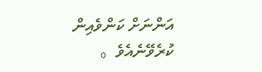އަންނަށް ކަންވެއިން ކުރެވޭނެއެވެ。